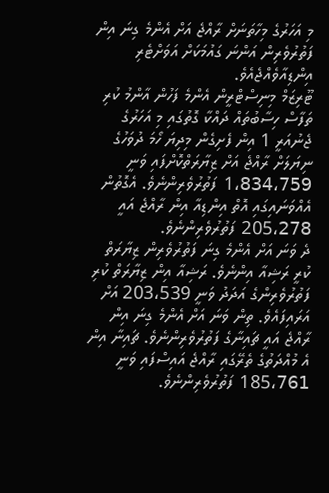މި އަހަރުގެ މިހާތަނަށް ރާއްޖެ އަށް އެންމެ ގިނަ އިން ފަތުރުވެރިން އަންނަ ގައުމަކަށް އަވަށްޓެރި އިންޑިއާވެއްޖެއެވެ.
ޓޫރިޒަމް މިނިސްޓްރީން އެންމެ ފަހުން އާންމު ކުރި ތަފާސް ހިސާބުތައް ދައްކާ ގޮތުގައި މި އަހަރުގެ ޖެނުއަރީ 1 އިން ފެށިގެން މިދިޔަ ހޯމަ ދުވަހުގެ ނިޔަލަށް ރާއްޖެ އަށް ޒިޔާރަތްކޮށްފައި ވަނީ 1،834،759 ފަތުރުވެރިންނެވެ. އެގޮތުން އެއްވަނައިގައި އޮތް އިންޑިއާ އިން ރާއްޖެ އައީ 205،278 ފަތުރުވެރިންނެވެ.
ދެ ވަނަ އަށް އެންމެ ގިނަ ފަތުރުވެރިން ޒިޔާރަތް ކުރީ ރަޝިއާ އިންނެވެ. ރަޝިއާ އިން ޒިޔާރަތް ކުރި ފަތުރުވެރިންގެ އަދަދު ވަނީ 203،539 އަށް އަރައިފައެވެ. ތިން ވަނަ އަށް އެންމެ ގިނަ އިން ރާއްޖެ އައީ ޗައިނާގެ ފަތުރުވެރިންނެވެ. ޗައިނާ އިން އެ މުއްދަތުގެ ތެރޭގައި ރާއްޖެ އައިސްފައި ވަނީ 185،761 ފަތުރުވެރިންނެވެ.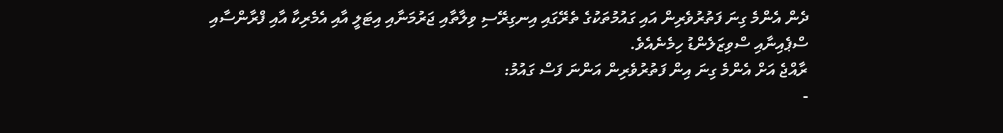ދެން އެންމެ ގިނަ ފަތުރުވެރިން އައި ގައުމުތަކުގެ ތެރޭގައި އިނގިރޭސި ވިލާތާއި ޖަރުމަނާއި އިޓަލީ އާއި އެމެރިކާ އާއި ފްރާންސާއި ސްޕެއިނާއި ސްވިޒަލެންޑު ހިމެނެއެވެ.
ރާއްޖެ އަށް އެންމެ ގިނަ އިން ފަތުރުވެރިން އަންނަ ފަސް ގައުމު:
-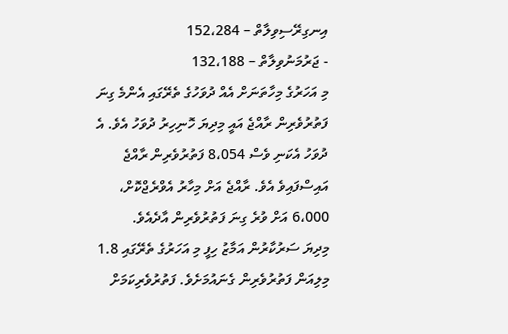އިނގިރޭސިވިލާތް – 152،284
- ޖަރުމަނުވިލާތް – 132،188
މި އަހަރުގެ މިހާތަނަށް އެއް ދުވަހުގެ ތެރޭގައި އެންމެ ގިނަ ފަތުރުވެރިން ރާއްޖެ އައީ މިދިޔަ ހޮނިހިރު ދުވަހު އެވެ. އެ ދުވަހު އެކަނި ވެސް 8،054 ފަތުރުވެރިން ރާއްޖެ އައިސްފައިވެ އެވެ. ރާއްޖެ އަށް މިހާރު އެވްރެޖްކޮށް، 6،000 އަށް ވުރެ ގިނަ ފަތުރުވެރިން އާދެއެވެ.
މިދިޔަ ސަރުކާރުން އަމާޒު ހިފީ މި އަހަރުގެ ތެރޭގައި 1.8 މިލިއަން ފަތުރުވެރިން ގެނައުމަށެވެ. ފަތުރުވެރިކަމަށް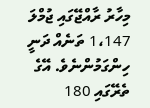މިހާރު ރާއްޖޭގައި ޖުމްލަ 1،147 ތަނެއް ދަނީ ހިންގަމުންނެވެ. އޭގެ ތެރޭގައި 180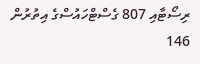ރިސޯޓާއި 807 ގެސްޓްހައުސްގެ އިތުރުން 146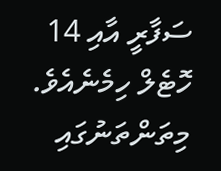ސަފާރީ އާއި 14 ހޮޓެލް ހިމެނެއެވެ. މިތަންތަނުގައި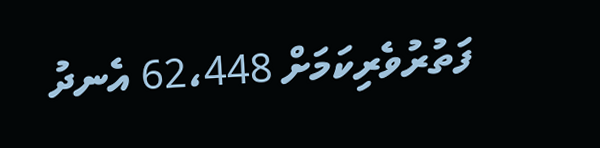ފަތުރުވެރިކަމަށް 62،448 އެނދު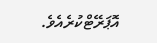އޮޕަރޭޓްކުރެއެވެ.